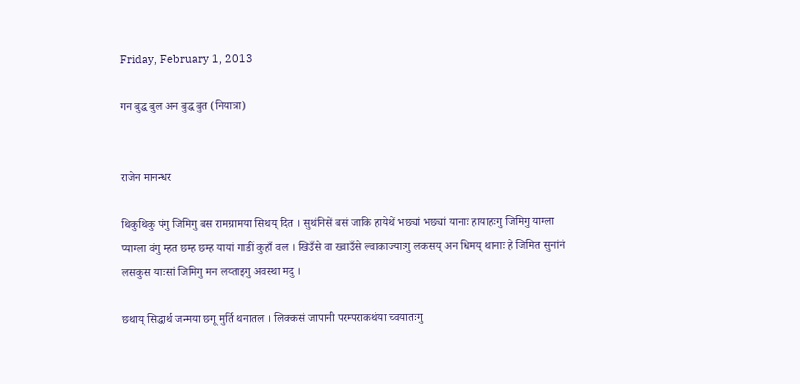Friday, February 1, 2013

गन बुद्ध बुल अन बुद्ध बुत (नियात्रा)


राजेन मानन्धर

थिकुथिकु पंगु जिमिगु बस रामग्रामया सिथय् दित । सुथंनिसें बसं जाकि हायेथें भछ्यां भछ्यां यानाः हायाहःगु जिमिगु याग्ला प्याग्ला वंगु म्हत छम्ह छम्ह यायां गाडीं कुहाँ वल । खिउँसे वा ख्वाउँसे ल्वाकाज्याःगु लकसय् अन धिमय् थानाः हे जिमित सुनांनं लसकुस याःसां जिमिगु मन लय्ताइगु अवस्था मदु ।

छथाय् सिद्धार्थ जन्मया छगू मुर्ति थनातल । लिक्कसं जापानी परम्पराकथंया च्वयातःगु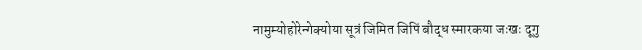नामुम्योहोरेन्गेक्योया सूत्रं जिमित जिपिं बौद्ध स्मारकया जःखः दूगु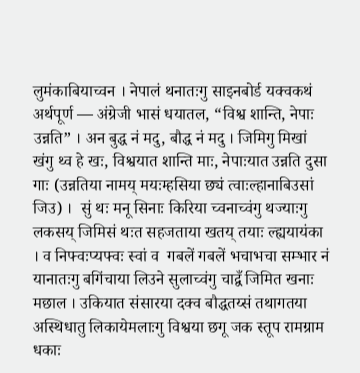लुमंकाबियाच्वन । नेपालं थनातःगु साइनबोर्ड यक्वकथं अर्थपूर्ण — अंग्रेजी भासं धयातल, “विश्व शान्ति, नेपाः उन्नति” । अन बुद्ध नं मदु, बौद्ध नं मदु । जिमिगु मिखां खंगु थ्व हे खः, विश्वयात शान्ति माः, नेपाःयात उन्नति दुसा गाः (उन्नतिया नामय् मयःम्हसिया छ्यं त्वाःल्हानाबिउसां जिउ) ।  सुं थः मनू सिनाः किरिया च्वनाच्वंगु थज्याःगु लकसय् जिमिसं थःत सहजताया खतय् तयाः ल्ह्ययायंका । व निफ्वःप्यफ्वः स्वां व  गबलें गबलें भचाभचा सम्भार नं यानातःगु बगिंचाया लिउने सुलाच्वंगु चाद्वँ जिमित खनाः मछाल । उकियात संसारया दक्व बौद्धतय्सं तथागतया अस्थिधातु लिकायेमलाःगु विश्वया छगू जक स्तूप रामग्राम धकाः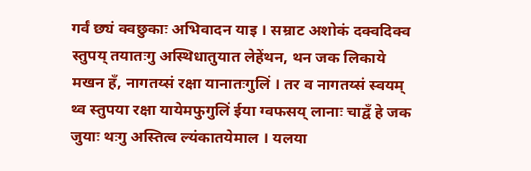गर्वं छ्यं क्वछुकाः अभिवादन याइ । सम्राट अशोकं दक्वदिक्व स्तुपय् तयातःगु अस्थिधातुयात लेहेंथन, थन जक लिकाये मखन हँ, नागतय्सं रक्षा यानातःगुलिं । तर व नागतय्सं स्वयम् थ्व स्तुपया रक्षा यायेमफुगुलिं ईया ग्वफसय् लानाः चाद्वँ हे जक जुयाः थःगु अस्तित्व ल्यंकातयेमाल । यलया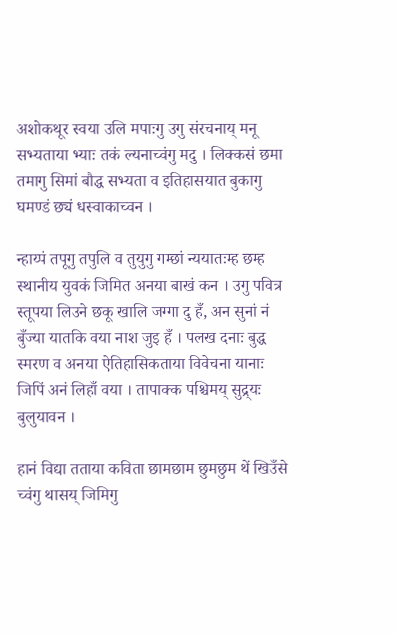अशोकथूर स्वया उलि मपाःगु उगु संरचनाय् मनू सभ्यताया भ्याः तकं ल्यनाच्वंगु मदु । लिक्कसं छमा तमागु सिमां बौद्ध सभ्यता व इतिहासयात बुकागु घमण्डं छ्यं धस्वाकाच्वन ।

न्हाय्पं तपूगु तपुलि व तुयुगु गम्छां न्ययातःम्ह छम्ह स्थानीय युवकं जिमित अनया बाखं कन । उगु पवित्र स्तूपया लिउने छकू खालि जग्गा दु हँ, अन सुनां नं बुँज्या यातकि वया नाश जुइ हँ । पलख दनाः बुद्ध स्मरण व अनया ऐतिहासिकताया विवेचना यानाः जिपिं अनं लिहाँ वया । तापाक्क पश्चिमय् सुद्र्यः बुलुयावन ।

हानं विद्या तताया कविता छामछाम छुमछुम थें खिउँसे च्वंगु थासय् जिमिगु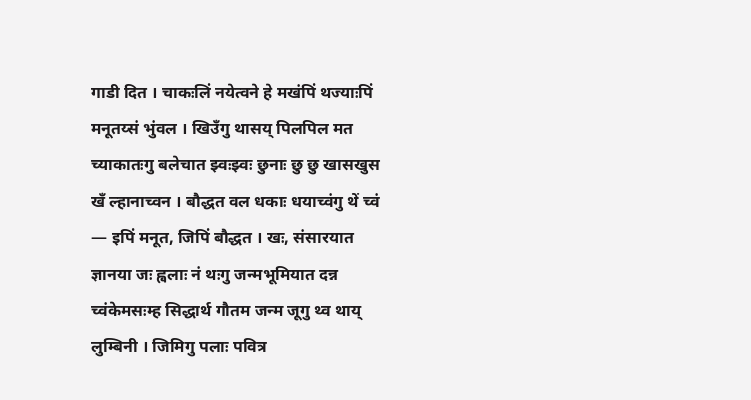गाडी दित । चाकःलिं नयेत्वने हे मखंपिं थज्याःपिं मनूतय्सं भुंवल । खिउँगु थासय् पिलपिल मत च्याकातःगु बलेचात झ्वःझ्वः छुनाः छु छु खासखुस खँ ल्हानाच्वन । बौद्धत वल धकाः धयाच्वंगु थें च्वं — इपिं मनूत, जिपिं बौद्धत । खः, संसारयात ज्ञानया जः ह्वलाः नं थःगु जन्मभूमियात दन्न च्वंकेमसःम्ह सिद्धार्थ गौतम जन्म जूगु थ्व थाय् लुम्बिनी । जिमिगु पलाः पवित्र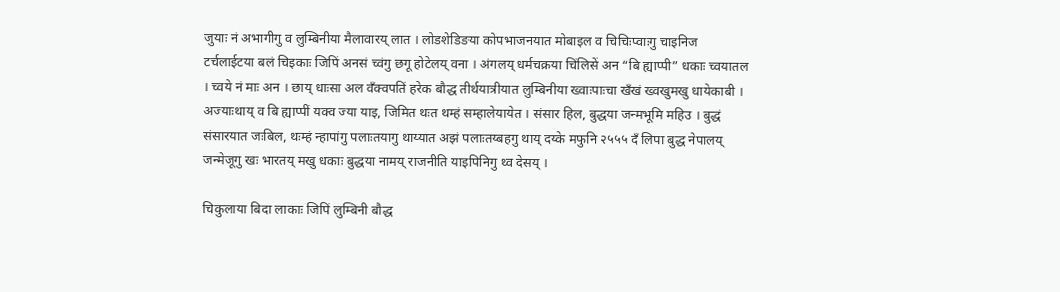जुयाः नं अभागीगु व लुम्बिनीया मैलावारय् लात । लोडशेडिङया कोपभाजनयात मोबाइल व चिचिःप्वाःगु चाइनिज टर्चलाईटया बलं चिइकाः जिपिं अनसं च्वंगु छगू होटेलय् वना । अंगलय् धर्मचक्रया चिंलिसें अन “बि ह्याप्पी” धकाः च्वयातल । च्वये नं माः अन । छाय् धाःसा अल वँक्वपतिं हरेक बौद्ध तीर्थयात्रीयात लुम्बिनीया ख्वाःपाःचा खँखं ख्वखुमखु धायेकाबी । अज्याःथाय् व बि ह्याप्पीं यक्व ज्या याइ, जिमित थःत थम्हं सम्हालेयायेत । संसार हिल, बुद्धया जन्मभूमि महिउ । बुद्धं संसारयात जःबिल, थःम्हं न्हापांगु पलाःतयागु थाय्यात अझं पलाःतय्बहगु थाय् दय्के मफुनि २५५५ दँ लिपा बुद्ध नेपालय् जन्मेजूगु खः भारतय् मखु धकाः बुद्धया नामय् राजनीति याइपिनिगु थ्व देसय् ।

चिकुलाया बिदा लाकाः जिपिं लुम्बिनी बौद्ध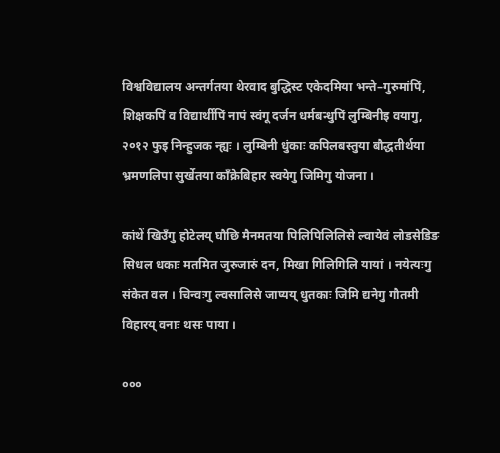विश्वविद्यालय अन्तर्गतया थेरवाद बुद्धिस्ट एकेदमिया भन्ते–गुरुमांपिं, शिक्षकपिं व विद्यार्थीपिं नापं स्वंगू दर्जन धर्मबन्धुपिं लुम्बिनीइ वयागु, २०१२ फुइ निन्हुजक न्ह्यः । लुम्बिनी धुंकाः कपिलबस्तुया बौद्धतीर्थया भ्रमणलिपा सुर्खेतया काँक्रेबिहार स्वयेगु जिमिगु योजना ।

कांथें खिउँगु होटेलय् घौछि मैनमतया पिलिपिलिलिसे ल्वायेवं लोडसेडिङ सिधल धकाः मतमित जुरुजारुं दन, मिखा गिलिगिलि यायां । नयेत्यःगु संकेत वल । चिन्वःगु ल्वसालिसे जाप्यय् धुतकाः जिमि द्यनेगु गौतमी विहारय् वनाः थसः पाया ।

०००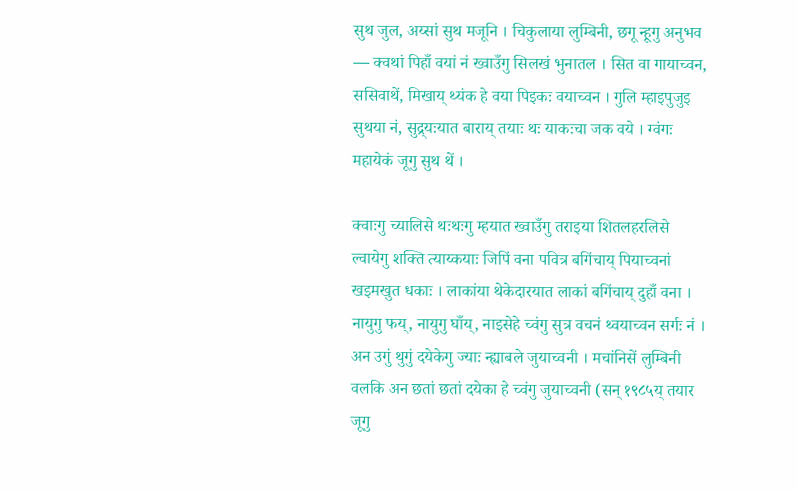सुथ जुल, अय्सां सुथ मजूनि । चिकुलाया लुम्बिनी, छगू न्हूगु अनुभव — क्वथां पिहाँ वयां नं ख्वाउँगु सिलखं भुनातल । सित वा गायाच्वन, ससिवाथें, मिखाय् थ्यंक हे वया पिइकः वयाच्वन । गुलि म्हाइपुजुइ सुथया नं, सुद्र्यःयात बाराय् तयाः थः याकःचा जक वये । ग्वंगः महायेकं जूगु सुथ थें ।

क्वाःगु च्यालिसे थःथःगु म्हयात ख्वाउँगु तराइया शितलहरलिसे ल्वायेगु शक्ति त्याय्कयाः जिपिं वना पवित्र बगिंचाय् पियाच्वनां खइमखुत धकाः । लाकांया थेकेदारयात लाकां बगिंचाय् दुहाँ वना । नायुगु फय्, नायुगु घाँय्, नाइसेहे च्वंगु सुत्र वचनं थ्वयाच्वन सर्गः नं । अन उगुं थुगुं दयेकेगु ज्याः न्ह्याबले जुयाच्वनी । मचांनिसें लुम्बिनी वलकि अन छतां छतां दयेका हे च्वंगु जुयाच्वनी (सन् १९८५य् तयार जूगु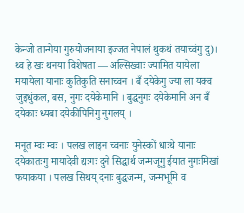केन्जो तान्गेया गुरुयोजनाया इज्जत नेपालं थुकथं तयाच्वंगु दु)। थ्व हे खः थनया विशेषता — अल्सिख्वाः ज्यामित यायेला मयायेला यानाः कुतिकुति सनाच्वन । बँ दयेकेगु ज्या ला यक्व जुइधुंकल, बस, नुगः दयेकेमानि । बुद्धनुगः दयेकेमानि अन बँ दयेकाः ध्यबा दयेकीपिनिगु नुगलय् ।

मनूत म्वः म्वः । पलख लाइन च्वनाः युनेस्कों धाःथे यानाः दयेकातःगु मायादेवी द्यःगः दुने सिद्धार्थ जन्मजूगु ईयात नुगःमिखां फयाकया । पलख सिथय् दनाः बुद्धजन्म, जन्मभूमि व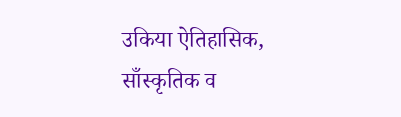उकिया ऐतिहासिक, साँस्कृतिक व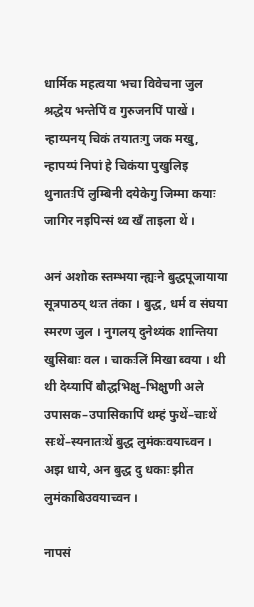धार्मिक महत्वया भचा विवेचना जुल श्रद्धेय भन्तेपिं व गुरुजनपिं पाखें । न्हाय्पनय् चिकं तयातःगु जक मखु, न्हापय्पं निपां हे चिकंया पुखुलिइ थुनातःपिं लुम्बिनी दयेकेगु जिम्मा कयाः जागिर नइपिन्सं थ्व खँ ताइला थें ।

अनं अशोक स्तम्भया न्ह्यःने बुद्धपूजायाया सूत्रपाठय् थःत तंका । बुद्ध, धर्म व संघया स्मरण जुल । नुगलय् दुनेथ्यंक शान्तिया खुसिबाः वल । चाकःलिं मिखा ब्वया । थी थी देय्यापिं बौद्धभिक्षु–भिक्षुणी अले उपासक–उपासिकापिं थम्हं फुथें–चाःथें सःथें–स्यनातःथें बुद्ध लुमंकःवयाच्वन । अझ धाये, अन बुद्ध दु धकाः झीत लुमंकाबिउवयाच्वन ।

नापसं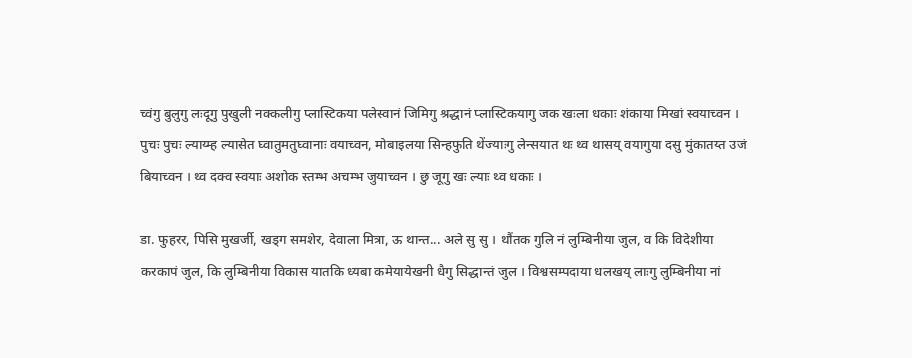च्वंगु बुलुगु लःदूगु पुखुली नक्कलीगु प्लास्टिकया पलेस्वानं जिमिगु श्रद्धानं प्लास्टिकयागु जक खःला धकाः शंकाया मिखां स्वयाच्वन । पुचः पुचः ल्याय्म्ह ल्यासेत घ्वातुमतुघ्वानाः वयाच्वन, मोबाइलया सिन्हफुति थेंज्याःगु लेन्सयात थः थ्व थासय् वयागुया दसु मुंकातय्त उजं बियाच्वन । थ्व दक्व स्वयाः अशोक स्तम्भ अचम्भ जुयाच्वन । छु जूगु खः ल्याः थ्व धकाः ।

डा. फुहरर, पिसि मुखर्जी, खड्ग समशेर, देवाला मित्रा, ऊ थान्त... अले सु सु । थौंतक गुलि नं लुम्बिनीया जुल, व कि विदेशीया करकापं जुल, कि लुम्बिनीया विकास यातकि ध्यबा कमेयायेखनी धैगु सिद्धान्तं जुल । विश्वसम्पदाया धलखय् लाःगु लुम्बिनीया नां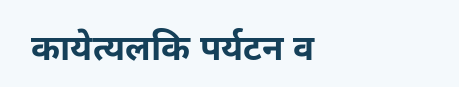कायेत्यलकि पर्यटन व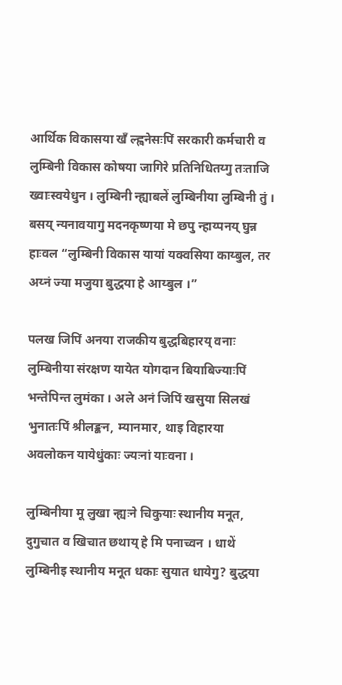आर्थिक विकासया खँ ल्ह्वनेसःपिं सरकारी कर्मचारी व लुम्बिनी विकास कोषया जागिरे प्रतिनिधितय्गु तःताजि ख्वाःस्वयेधुन । लुम्बिनी न्ह्याबलें लुम्बिनीया लुम्बिनी तुं । बसय् न्यनावयागु मदनकृष्णया मे छपु न्हाय्पनय् घुन्न हाःवल “लुम्बिनी विकास यायां यक्वसिया काय्बुल, तर अय्नं ज्या मजुया बुद्धया हे आय्बुल ।”

पलख जिपिं अनया राजकीय बुद्धबिहारय् वनाः लुम्बिनीया संरक्षण यायेत योगदान बियाबिज्याःपिं भन्तेपिन्त लुमंका । अले अनं जिपिं खसुया सिलखं भुनातःपिं श्रीलङ्कन, म्यानमार, थाइ विहारया अवलोकन यायेधुंकाः ज्यःनां याःवना ।

लुम्बिनीया मू लुखा न्ह्यःने चिकुयाः स्थानीय मनूत, दुगुचात व खिचात छथाय् हे मि पनाच्वन । धाथें लुम्बिनीइ स्थानीय मनूत धकाः सुयात धायेगु? बुद्धया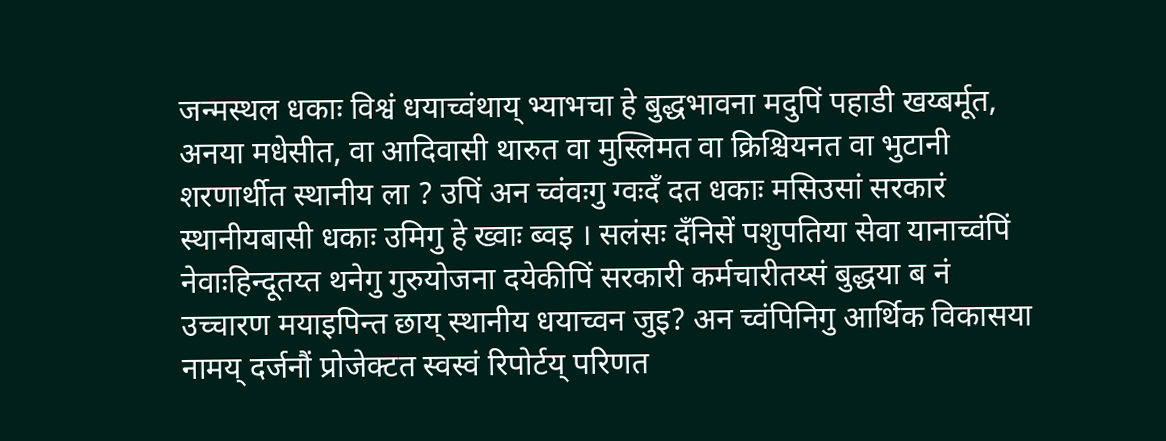जन्मस्थल धकाः विश्वं धयाच्वंथाय् भ्याभचा हे बुद्धभावना मदुपिं पहाडी खय्बर्मूत, अनया मधेसीत, वा आदिवासी थारुत वा मुस्लिमत वा क्रिश्चियनत वा भुटानी शरणार्थीत स्थानीय ला ? उपिं अन च्वंवःगु ग्वःदँ दत धकाः मसिउसां सरकारं स्थानीयबासी धकाः उमिगु हे ख्वाः ब्वइ । सलंसः दँनिसें पशुपतिया सेवा यानाच्वंपिं नेवाःहिन्दूतय्त थनेगु गुरुयोजना दयेकीपिं सरकारी कर्मचारीतय्सं बुद्धया ब नं उच्चारण मयाइपिन्त छाय् स्थानीय धयाच्वन जुइ? अन च्वंपिनिगु आर्थिक विकासया नामय् दर्जनौं प्रोजेक्टत स्वस्वं रिपोर्टय् परिणत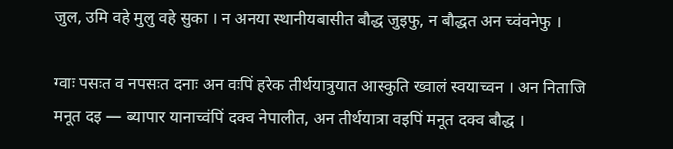जुल, उमि वहे मुलु वहे सुका । न अनया स्थानीयबासीत बौद्ध जुइफु, न बौद्धत अन च्वंवनेफु ।

ग्वाः पसःत व नपसःत दनाः अन वःपिं हरेक तीर्थयात्रुयात आस्कुति ख्वालं स्वयाच्वन । अन निताजि मनूत दइ — ब्यापार यानाच्वंपिं दक्व नेपालीत, अन तीर्थयात्रा वइपिं मनूत दक्व बौद्ध ।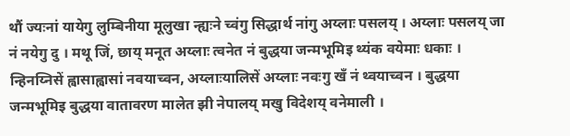थौं ज्यःनां यायेगु लुम्बिनीया मूलुखा न्ह्यःने च्वंगु सिद्धार्थ नांगु अय्लाः पसलय् । अय्लाः पसलय् जा नं नयेगु दु । मथू जिं, छाय् मनूत अय्लाः त्वनेत नं बुद्धया जन्मभूमिइ थ्यंक वयेमाः धकाः । न्हिनय्निसें ह्वासाह्वासां नवयाच्वन, अय्लाःयालिसें अय्लाः नवःगु खँ नं थ्वयाच्वन । बुद्धया जन्मभूमिइ बुद्धया वातावरण मालेत झी नेपालय् मखु विदेशय् वनेमाली ।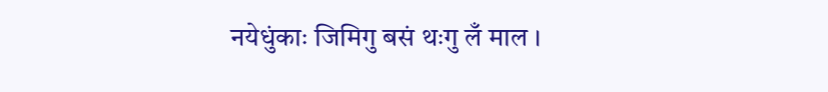नयेधुंकाः जिमिगु बसं थःगु लँ माल ।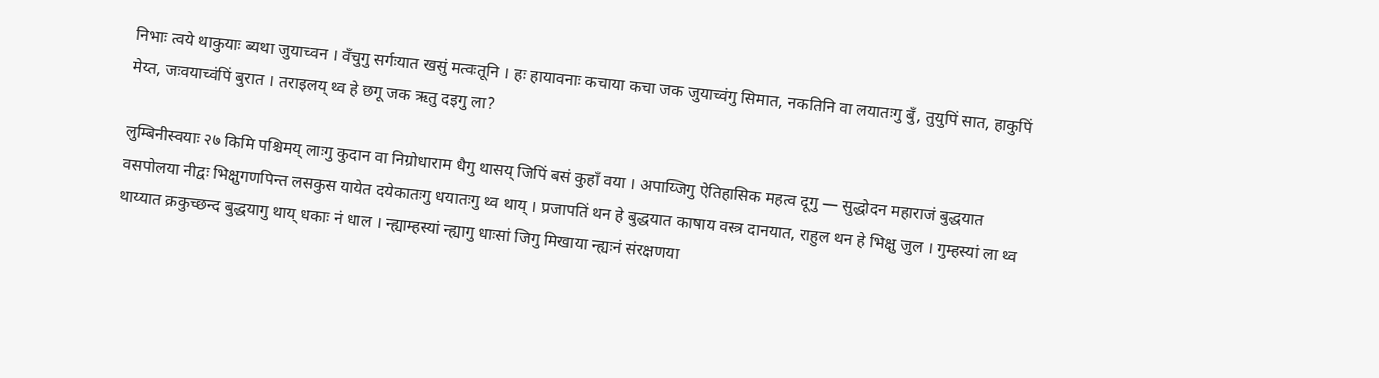निभाः त्वये थाकुयाः ब्यथा जुयाच्वन । वँचुगु सर्गःयात खसुं मत्वःतूनि । हः हायावनाः कचाया कचा जक जुयाच्वंगु सिमात, नकतिनि वा लयातःगु बुँ, तुयुपिं सात, हाकुपिं मेय्त, जःवयाच्वंपिं बुरात । तराइलय् थ्व हे छगू जक ऋतु दइगु ला?

लुम्बिनीस्वयाः २७ किमि पश्चिमय् लाःगु कुदान वा निग्रोधाराम धैगु थासय् जिपिं बसं कुहाँ वया । अपाय्जिगु ऐतिहासिक महत्व दूगु — सुद्धोदन महाराजं बुद्धयात वसपोलया नीद्वः भिक्षुगणपिन्त लसकुस यायेत दयेकातःगु धयातःगु थ्व थाय् । प्रजापतिं थन हे बुद्धयात काषाय वस्त्र दानयात, राहुल थन हे भिक्षु जुल । गुम्हस्यां ला थ्व थाय्यात क्रकुच्छन्द बुद्धयागु थाय् धकाः नं धाल । न्ह्याम्हस्यां न्ह्यागु धाःसां जिगु मिखाया न्ह्यःनं संरक्षणया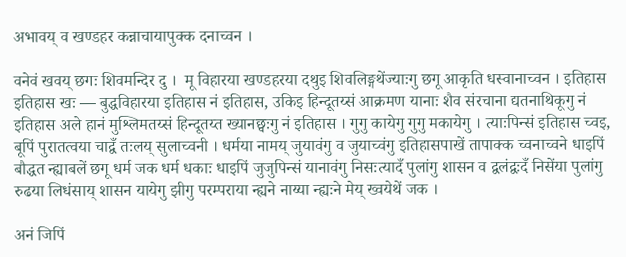अभावय् व खण्डहर कन्नाचायापुक्क दनाच्वन ।

वनेवं खवय् छगः शिवमन्दिर दु ।  मू विहारया खण्डहरया दथुइ शिवलिङ्गथेंज्याःगु छगू आकृति धस्वानाच्वन । इतिहास इतिहास खः — बुद्धविहारया इतिहास नं इतिहास, उकिइ हिन्दूतय्सं आक्रमण यानाः शैव संरचाना द्यतनाथिकूगु नं इतिहास अले हानं मुश्लिमतय्सं हिन्दूतय्त ख्यानछ्वःगु नं इतिहास । गुगु कायेगु गुगु मकायेगु । त्याःपिन्सं इतिहास च्वइ, बूपिं पुरातत्वया चाद्वँ तःलय् सुलाच्वनी । धर्मया नामय् जुयावंगु व जुयाच्वंगु इतिहासपाखें तापाक्क च्वनाच्वने धाइपिं बौद्धत न्ह्याबलें छगू धर्म जक धर्म धकाः धाइपिं जुजुपिन्सं यानावंगु निसःत्यादँ पुलांगु शासन व द्वलंद्वःदँ निसेंया पुलांगु रुढया लिधंसाय् शासन यायेगु झीगु परम्पराया न्ह्यने नाय्या न्ह्यःने मेय् ख्वयेथें जक ।

अनं जिपिं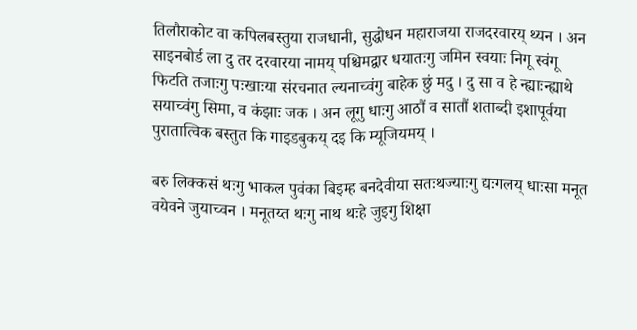तिलौराकोट वा कपिलबस्तुया राजधानी, सुद्धोधन महाराजया राजदरवारय् थ्यन । अन साइनबोर्ड ला दु तर दरवारया नामय् पश्चिमद्वार धयातःगु जमिन स्वयाः निगू स्वंगू फिटति तजाःगु पःखाःया संरचनात ल्यनाच्वंगु बाहेक छुं मदु । दु सा व हे न्ह्याःन्ह्याथे सयाच्वंगु सिमा, व कंझाः जक । अन लूगु धाःगु आठौं व सातौं शताब्दी इशापूर्वया पुरातात्विक बस्तुत कि गाइडबुकय् दइ कि म्यूजियमय् ।

बरु लिक्कसं थःगु भाकल पुवंका बिइम्ह बनदेवीया सतःथज्याःगु द्यःगलय् धाःसा मनूत वयेवने जुयाच्वन । मनूतय्त थःगु नाथ थःहे जुइगु शिक्षा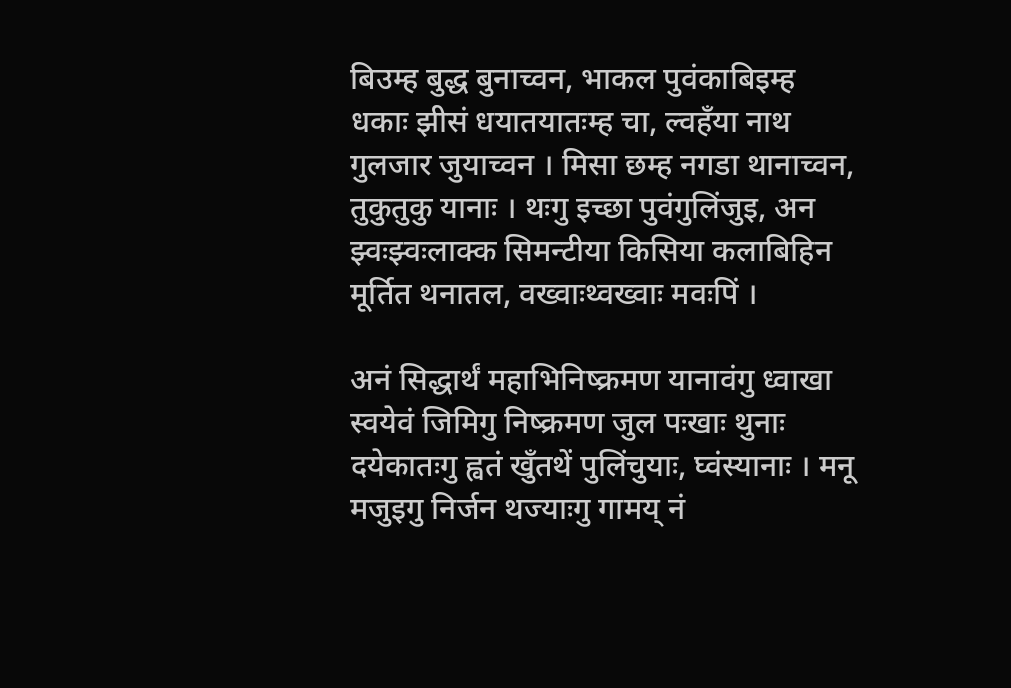बिउम्ह बुद्ध बुनाच्वन, भाकल पुवंकाबिइम्ह धकाः झीसं धयातयातःम्ह चा, ल्वहँया नाथ गुलजार जुयाच्वन । मिसा छम्ह नगडा थानाच्वन, तुकुतुकु यानाः । थःगु इच्छा पुवंगुलिंजुइ, अन झ्वःझ्वःलाक्क सिमन्टीया किसिया कलाबिहिन मूर्तित थनातल, वख्वाःथ्वख्वाः मवःपिं ।

अनं सिद्धार्थं महाभिनिष्क्रमण यानावंगु ध्वाखा स्वयेवं जिमिगु निष्क्रमण जुल पःखाः थुनाः दयेकातःगु ह्वतं खुँतथें पुलिंचुयाः, घ्वंस्यानाः । मनू मजुइगु निर्जन थज्याःगु गामय् नं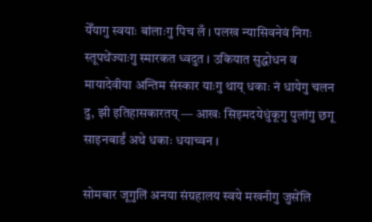येँयागु स्वयाः बांलाःगु पिच लँ । पलख न्यासिवनेवं निगः स्तूपथेंज्याःगु स्मारकत ध्वदुत । उकियात सुद्धोधन व मायादेवीया अन्तिम संस्कार याःगु थाय् धकाः नं धायेगु चलन दु, झी इतिहासकारतय् — आखः सिइमदयेधुंकूगु पुलांगु छगू साइनबार्डं अथे धकाः धयाच्वन ।

सोमबार जूगुलिं अनया संग्रहालय स्वये मखनीगु जुसेंलि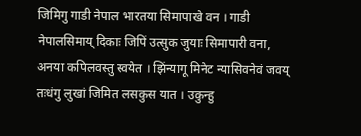जिमिगु गाडी नेपाल भारतया सिमापाखे वन । गाडी नेपालसिमाय् दिकाः जिपिं उत्सुक जुयाः सिमापारी वना, अनया कपिलवस्तु स्वयेत । झिंन्यागू मिनेट न्यासिवनेवं जवय् तःधंगु लुखां जिमित लसकुस यात । उकुन्हु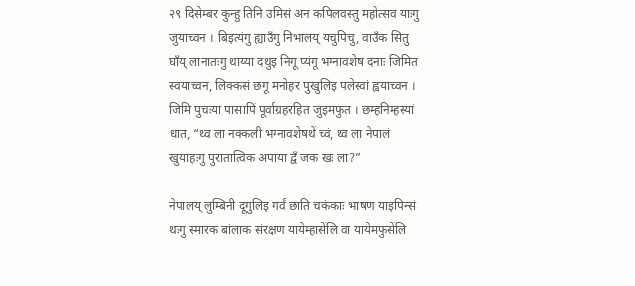२९ दिसेम्बर कुन्हु तिनि उमिसं अन कपिलवस्तु महोत्सव याःगु जुयाच्वन । बिइत्यंगु ह्याउँगु निभालय् यचुपिचु, वाउँक सितु घाँय् लानातःगु थाय्या दथुइ निगू प्यंगू भग्नावशेष दनाः जिमित स्वयाच्वन, लिक्कसं छगू मनोहर पुखुलिइ पलेस्वां ह्वयाच्वन । जिमि पुचःया पासापिं पूर्वाग्रहरहित जुइमफुत । छम्हनिम्हस्यां धात, “थ्व ला नक्कली भग्नावशेषथें च्वं, थ्व ला नेपालं खुयाहःगु पुरातात्विक अपाया द्वँ जक खः ला?”

नेपालय् लुम्बिनी दूगुलिइ गर्वं छाति चकंकाः भाषण याइपिन्सं थःगु स्मारक बांलाक संरक्षण यायेम्हासेंलि वा यायेमफुसेंलि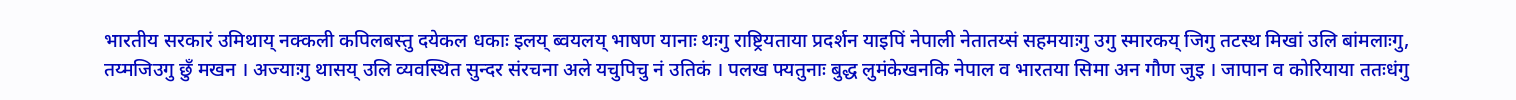भारतीय सरकारं उमिथाय् नक्कली कपिलबस्तु दयेकल धकाः इलय् ब्वयलय् भाषण यानाः थःगु राष्ट्रियताया प्रदर्शन याइपिं नेपाली नेतातय्सं सहमयाःगु उगु स्मारकय् जिगु तटस्थ मिखां उलि बांमलाःगु, तय्मजिउगु छुँ मखन । अज्याःगु थासय् उलि व्यवस्थित सुन्दर संरचना अले यचुपिचु नं उतिकं । पलख फ्यतुनाः बुद्ध लुमंकेखनकि नेपाल व भारतया सिमा अन गौण जुइ । जापान व कोरियाया ततःधंगु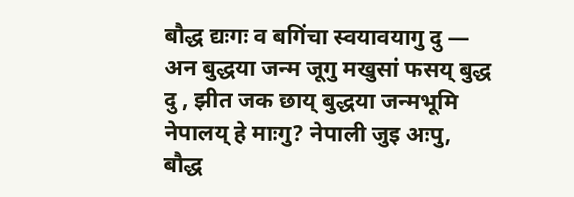बौद्ध द्यःगः व बगिंचा स्वयावयागु दु — अन बुद्धया जन्म जूगु मखुसां फसय् बुद्ध दु , झीत जक छाय् बुद्धया जन्मभूमि नेपालय् हे माःगु? नेपाली जुइ अःपु, बौद्ध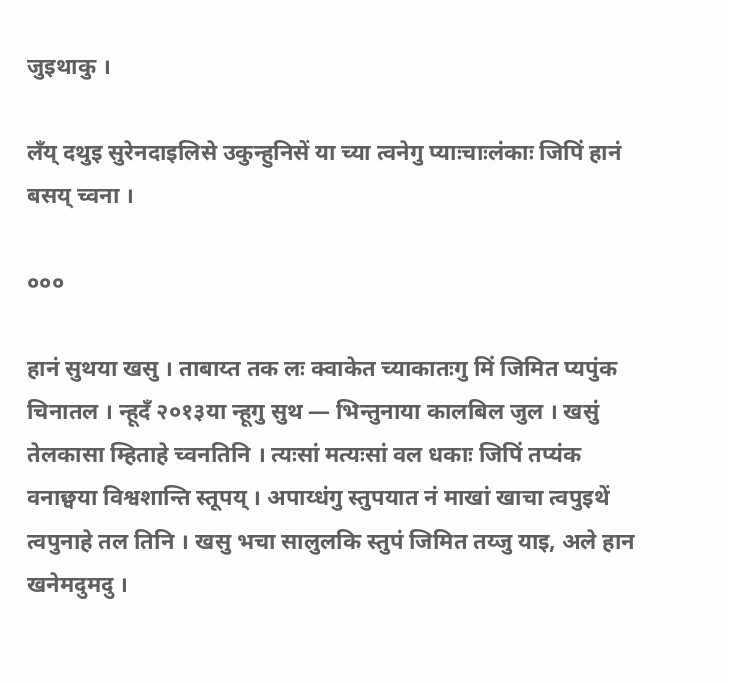जुइथाकु ।

लँय् दथुइ सुरेनदाइलिसे उकुन्हुनिसें या च्या त्वनेगु प्याःचाःलंकाः जिपिं हानं बसय् च्वना ।

०००

हानं सुथया खसु । ताबाय्त तक लः क्वाकेत च्याकातःगु मिं जिमित प्यपुंक चिनातल । न्हूदँ २०१३या न्हूगु सुथ — भिन्तुनाया कालबिल जुल । खसुं तेलकासा म्हिताहे च्वनतिनि । त्यःसां मत्यःसां वल धकाः जिपिं तप्यंक वनाछ्वया विश्वशान्ति स्तूपय् । अपाय्धंगु स्तुपयात नं माखां खाचा त्वपुइथें त्वपुनाहे तल तिनि । खसु भचा सालुलकि स्तुपं जिमित तय्जु याइ, अले हान खनेमदुमदु ।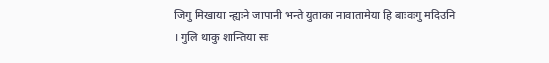जिगु मिखाया न्ह्यःने जापानी भन्ते युताका नावातामेया हि बाःवःगु मदिउनि । गुलि थाकु शान्तिया सः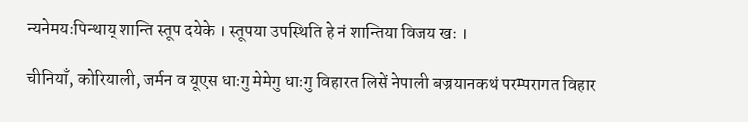न्यनेमयःपिन्थाय् शान्ति स्तूप दयेके । स्तूपया उपस्थिति हे नं शान्तिया विजय खः ।

चीनियाँ, कोरियाली, जर्मन व यूएस धाःगु मेमेगु धाःगु विहारत लिसें नेपाली बज्रयानकथं परम्परागत विहार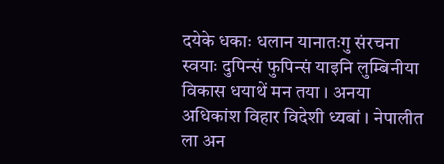दयेके धकाः धलान यानातःगु संरचना स्वयाः दुपिन्सं फुपिन्सं याइनि लुम्बिनीया विकास धयाथें मन तया । अनया अधिकांश विहार विदेशी ध्यबां । नेपालीत ला अन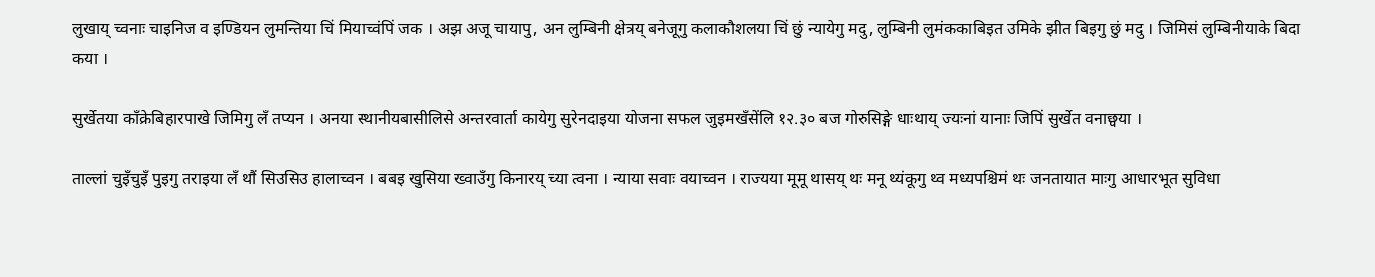लुखाय् च्वनाः चाइनिज व इण्डियन लुमन्तिया चिं मियाच्वंपिं जक । अझ अजू चायापु, अन लुम्बिनी क्षेत्रय् बनेजूगु कलाकौशलया चिं छुं न्यायेगु मदु, लुम्बिनी लुमंककाबिइत उमिके झीत बिइगु छुं मदु । जिमिसं लुम्बिनीयाके बिदा कया ।

सुर्खेतया काँक्रेबिहारपाखे जिमिगु लँ तप्यन । अनया स्थानीयबासीलिसे अन्तरवार्ता कायेगु सुरेनदाइया योजना सफल जुइमखँसेंलि १२.३० बज गोरुसिङ्गे धाःथाय् ज्यःनां यानाः जिपिं सुर्खेत वनाछ्वया ।

ताल्लां चुइँचुइँ पुइगु तराइया लँ थौं सिउसिउ हालाच्वन । बबइ खुसिया ख्वाउँगु किनारय् च्या त्वना । न्याया सवाः वयाच्वन । राज्यया मूमू थासय् थः मनू थ्यंकूगु थ्व मध्यपश्चिमं थः जनतायात माःगु आधारभूत सुविधा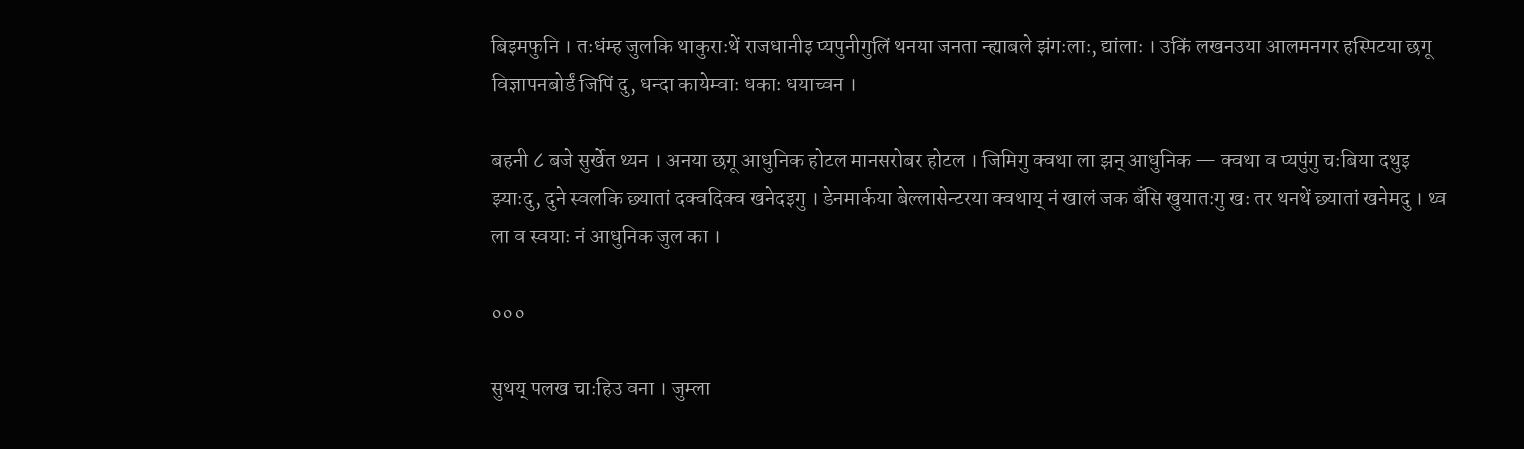बिइमफुनि । तःधंम्ह जुलकि थाकुराःथें राजधानीइ प्यपुनीगुलिं थनया जनता न्ह्याबले झंगःलाः, द्यांलाः । उकिं लखनउया आलमनगर हस्पिटया छगू विज्ञापनबोर्डं जिपिं दु, धन्दा कायेम्वाः धकाः धयाच्वन ।

बहनी ८ बजे सुर्खेत थ्यन । अनया छगू आधुनिक होटल मानसरोबर होटल । जिमिगु क्वथा ला झन् आधुनिक — क्वथा व प्यपुंगु चःबिया दथुइ झ्याःदु, दुने स्वलकि छ्यातां दक्वदिक्व खनेदइगु । डेनमार्कया बेल्लासेन्टरया क्वथाय् नं खालं जक बँसि खुयातःगु खः तर थनथें छ्यातां खनेमदु । थ्व ला व स्वयाः नं आधुनिक जुल का ।

०००

सुथय् पलख चाःहिउ वना । जुम्ला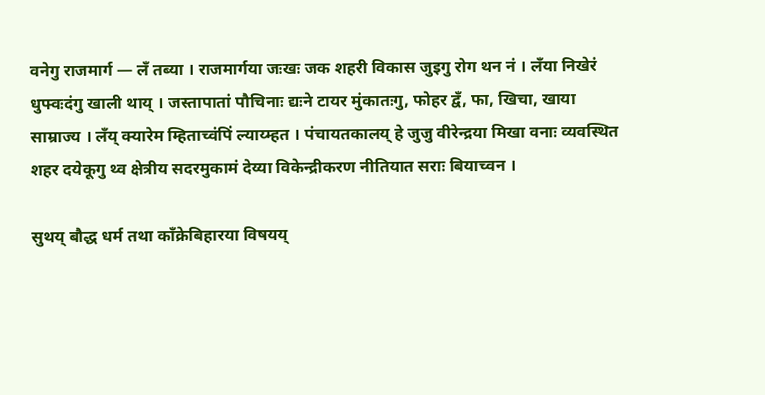वनेगु राजमार्ग — लँ तब्या । राजमार्गया जःखः जक शहरी विकास जुइगु रोग थन नं । लँया निखेरं धुफ्वःदंगु खाली थाय् । जस्तापातां पौचिनाः द्यःने टायर मुंकातःगु, फोहर द्वँ, फा, खिचा, खाया साम्राज्य । लँय् क्यारेम म्हिताच्वंपिं ल्याय्म्हत । पंचायतकालय् हे जुजु वीरेन्द्रया मिखा वनाः व्यवस्थित शहर दयेकूगु थ्व क्षेत्रीय सदरमुकामं देय्या विकेन्द्रीकरण नीतियात सराः बियाच्वन ।

सुथय् बौद्ध धर्म तथा काँक्रेबिहारया विषयय्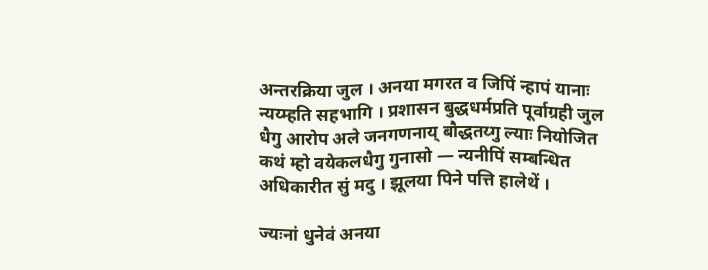अन्तरक्रिया जुल । अनया मगरत व जिपिं न्हापं यानाः न्यय्म्हति सहभागि । प्रशासन बुद्धधर्मप्रति पूर्वाग्रही जुल धैगु आरोप अले जनगणनाय् बौद्धतय्गु ल्याः नियोजित कथं म्हो वयेकलधैगु गुनासो — न्यनीपिं सम्बन्धित अधिकारीत सुं मदु । झूलया पिने पत्ति हालेथें ।

ज्यःनां धुनेवं अनया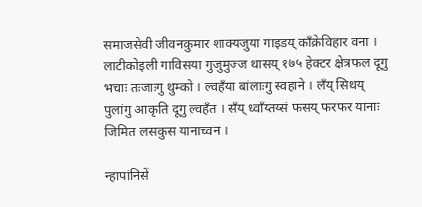समाजसेवी जीवनकुमार शाक्यजुया गाइडय् काँक्रेविहार वना । लाटीकोइली गाविसया गुजुमुज्ज थासय् १७५ हेक्टर क्षेत्रफल दूगु भचाः तःजाःगु थुम्को । ल्वहँया बांलाःगु स्वहाने । लँय् सिथय् पुलांगु आकृति दूगु ल्वहँत । सँय् ध्वाँय्तय्सं फसय् फरफर यानाः जिमित लसकुस यानाच्वन ।

न्हापांनिसें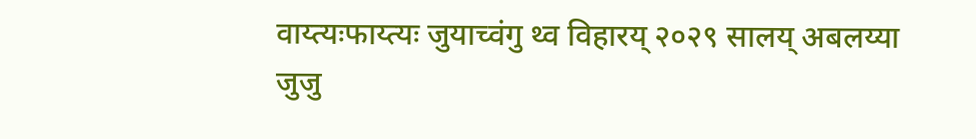वाय्त्यःफाय्त्यः जुयाच्वंगु थ्व विहारय् २०२९ सालय् अबलय्या जुजु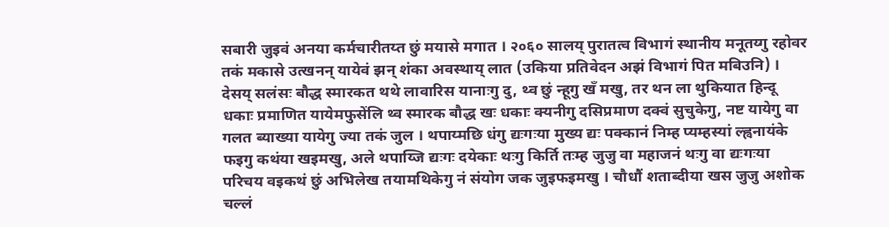सबारी जुइवं अनया कर्मचारीतय्त छुं मयासे मगात । २०६० सालय् पुरातत्व विभागं स्थानीय मनूतय्गु रहोवर तकं मकासे उत्खनन् यायेवं झन् शंका अवस्थाय् लात (उकिया प्रतिवेदन अझं विभागं पित मबिउनि) । देसय् सलंसः बौद्ध स्मारकत थथे लावारिस यानाःगु दु, थ्व छुं न्हूगु खँ मखु, तर थन ला थुकियात हिन्दू धकाः प्रमाणित यायेमफुसेंलि थ्व स्मारक बौद्ध खः धकाः क्यनीगु दसिप्रमाण दक्वं सुचुकेगु, नष्ट यायेगु वा गलत ब्याख्या यायेगु ज्या तकं जुल । थपाय्मछि धंगु द्यःगःया मुख्य द्यः पक्कानं निम्ह प्यम्हस्यां ल्ह्वनायंके फइगु कथंया खइमखु, अले थपाय्जि द्यःगः दयेकाः थःगु किर्ति तःम्ह जुजु वा महाजनं थःगु वा द्यःगःया परिचय वइकथं छुं अभिलेख तयामथिकेगु नं संयोग जक जुइफइमखु । चौधौं शताब्दीया खस जुजु अशोक चल्लं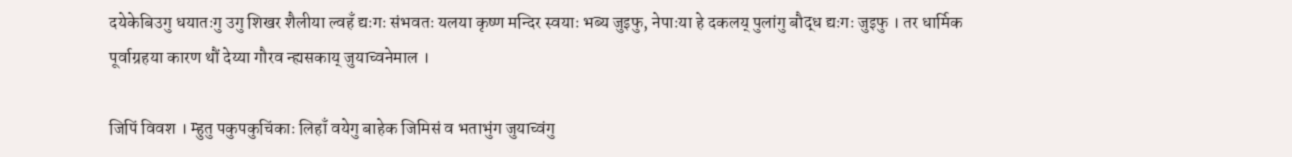दयेकेबिउगु धयातःगु उगु शिखर शैलीया ल्वहँ द्यःगः संभवतः यलया कृष्ण मन्दिर स्वयाः भब्य जुइफु, नेपाःया हे दकलय् पुलांगु बौद्ध द्यःगः जुइफु । तर धार्मिक पूर्वाग्रहया कारण थौं देय्या गौरव न्ह्यसकाय् जुयाच्वनेमाल ।

जिपिं विवश । म्हुतु पकुपकुचिंकाः लिहाँ वयेगु बाहेक जिमिसं व भताभुंग जुयाच्वंगु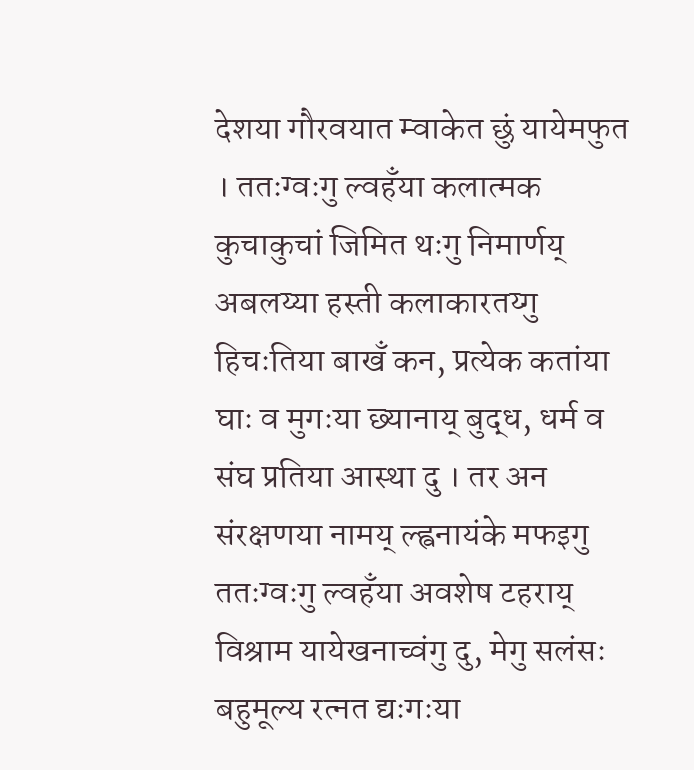देशया गौरवयात म्वाकेत छुं यायेमफुत । ततःग्वःगु ल्वहँया कलात्मक कुचाकुचां जिमित थःगु निमार्णय् अबलय्या हस्ती कलाकारतय्गु हिचःतिया बाखँ कन, प्रत्येक कतांया घाः व मुगःया छ्यानाय् बुद्ध, धर्म व संघ प्रतिया आस्था दु । तर अन संरक्षणया नामय् ल्ह्वनायंके मफइगु ततःग्वःगु ल्वहँया अवशेष टहराय् विश्राम यायेखनाच्वंगु दु, मेगु सलंसः बहुमूल्य रत्नत द्यःगःया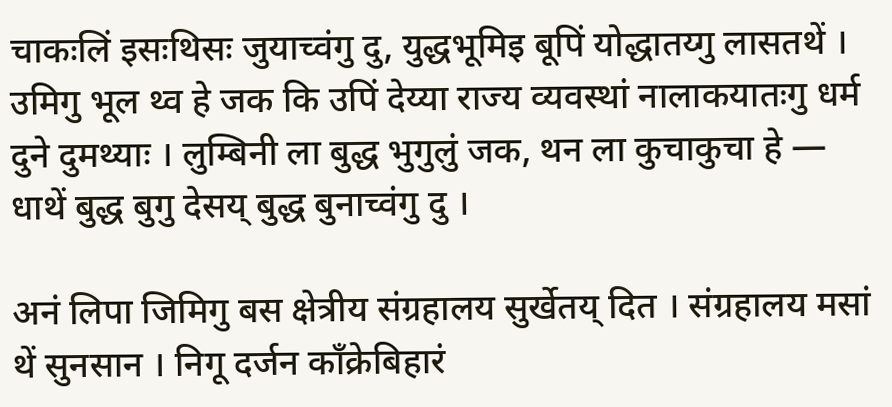चाकःलिं इसःथिसः जुयाच्वंगु दु, युद्धभूमिइ बूपिं योद्धातय्गु लासतथें । उमिगु भूल थ्व हे जक कि उपिं देय्या राज्य व्यवस्थां नालाकयातःगु धर्म दुने दुमथ्याः । लुम्बिनी ला बुद्ध भुगुलुं जक, थन ला कुचाकुचा हे — धाथें बुद्ध बुगु देसय् बुद्ध बुनाच्वंगु दु ।

अनं लिपा जिमिगु बस क्षेत्रीय संग्रहालय सुर्खेतय् दित । संग्रहालय मसां थें सुनसान । निगू दर्जन काँक्रेबिहारं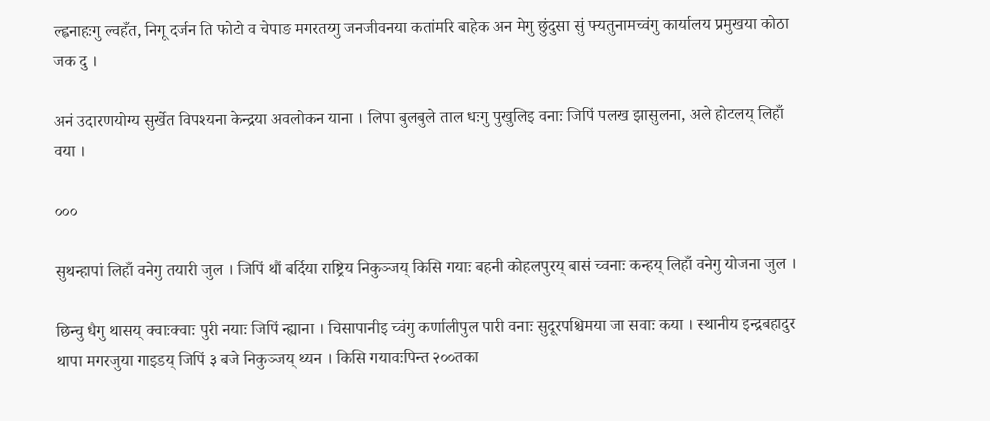ल्ह्वनाहःगु ल्वहँत, निगू दर्जन ति फोटो व चेपाङ मगरतय्गु जनजीवनया कतांमरि बाहेक अन मेगु छुंदुसा सुं फ्यतुनामच्वंगु कार्यालय प्रमुखया कोठा जक दु ।

अनं उदारणयोग्य सुर्खेत विपश्यना केन्द्रया अवलोकन याना । लिपा बुलबुले ताल धःगु पुखुलिइ वनाः जिपिं पलख झासुलना, अले होटलय् लिहाँ वया ।

०००

सुथन्हापां लिहाँ वनेगु तयारी जुल । जिपिं थौं बर्दिया राष्ट्रिय निकुञ्जय् किसि गयाः बहनी कोहलपुरय् बासं च्वनाः कन्हय् लिहाँ वनेगु योजना जुल ।

छिन्चु धैगु थासय् क्वाःक्वाः पुरी नयाः जिपिं न्ह्याना । चिसापानीइ च्वंगु कर्णालीपुल पारी वनाः सुदूरपश्चिमया जा सवाः कया । स्थानीय इन्द्रबहादुर थापा मगरजुया गाइडय् जिपिं ३ बजे निकुञ्जय् थ्यन । किसि गयावःपिन्त २००तका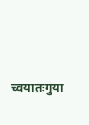च्वयातःगुया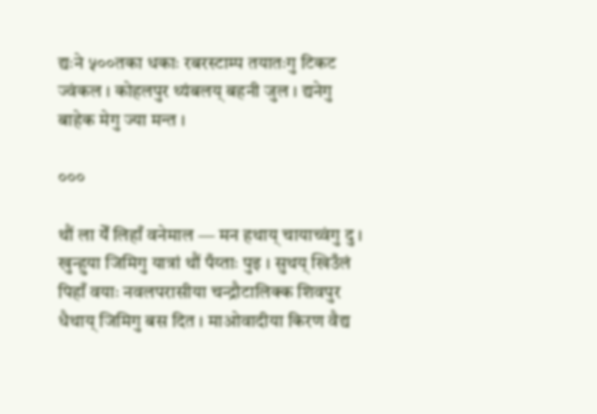द्यःने ५००तका धकाः रबरस्टाम्प तयातःगु टिकट ज्वंकल । कोहलपुर थ्यंबलय् बहनी जुल । द्यनेगु बाहेक मेगु ज्या मन्त ।

०००

थौं ला येँ लिहाँ वनेमाल — मन हथाय् चायाच्वंगु दु । खुन्हुया जिमिगु यात्रां थौं पँय्ताः पुइ । सुथय् खिउँलं पिहाँ वयाः नवलपरासीया चन्द्रौटालिक्क शिवपुर धैथाय् जिमिगु बस दित । माओवादीया किरण वैद्य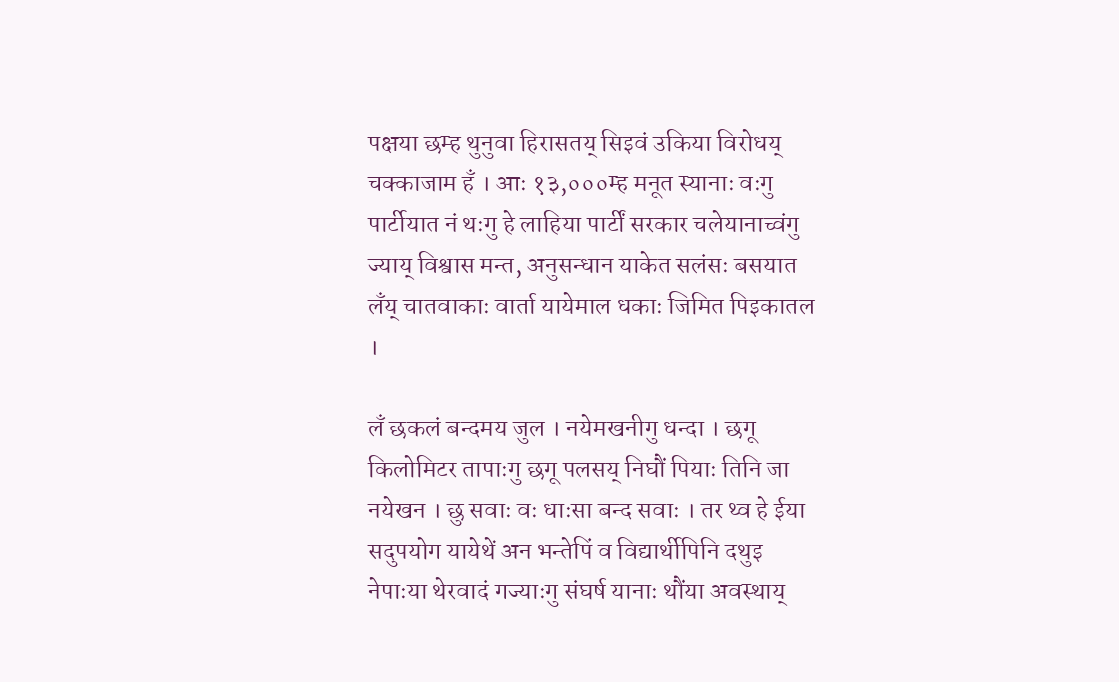पक्षया छम्ह थुनुवा हिरासतय् सिइवं उकिया विरोधय् चक्काजाम हँ । आः १३,०००म्ह मनूत स्यानाः वःगु पार्टीयात नं थःगु हे लाहिया पार्टीं सरकार चलेयानाच्वंगु ज्याय् विश्वास मन्त, अनुसन्धान याकेत सलंसः बसयात लँय् चातवाकाः वार्ता यायेमाल धकाः जिमित पिइकातल ।

लँ छकलं बन्दमय जुल । नयेमखनीगु धन्दा । छगू किलोमिटर तापाःगु छगू पलसय् निघौं पियाः तिनि जा नयेखन । छु सवाः वः धाःसा बन्द सवाः । तर थ्व हे ईया सदुपयोग यायेथें अन भन्तेपिं व विद्यार्थीपिनि दथुइ नेपाःया थेरवादं गज्याःगु संघर्ष यानाः थौंया अवस्थाय्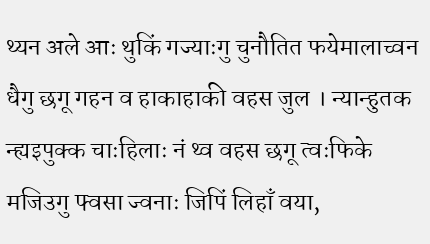थ्यन अले आः थुकिं गज्याःगु चुनौतित फयेमालाच्वन धैगु छगू गहन व हाकाहाकी वहस जुल । न्यान्हुतक न्ह्यइपुक्क चाःहिलाः नं थ्व वहस छगू त्वःफिके मजिउगु फ्वसा ज्वनाः जिपिं लिहाँ वया,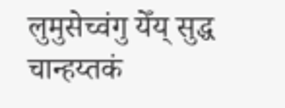लुमुसेच्वंगु येँय् सुद्ध चान्हय्तकं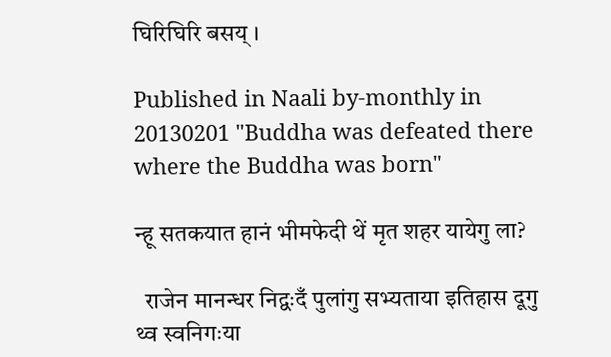घिरिघिरि बसय् ।

Published in Naali by-monthly in 20130201 "Buddha was defeated there where the Buddha was born"

न्हू सतकयात हानं भीमफेदी थें मृत शहर यायेगु ला?

  राजेन मानन्धर निद्वःदँ पुलांगु सभ्यताया इतिहास दूगु थ्व स्वनिगःया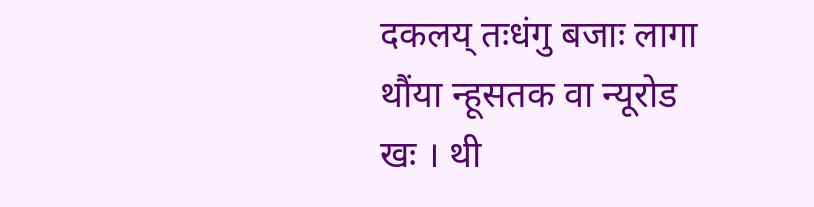दकलय् तःधंगु बजाः लागा थौंया न्हूसतक वा न्यूरोड खः । थी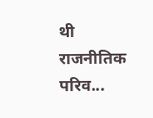थी राजनीतिक परिव...